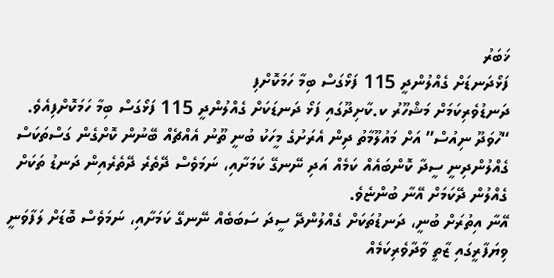ޚަބަރު
ފަޅޯދަނޑަށް ގެއްލުންދީ 115 ފަޅޯގަސް ބިމާ ހަމަކޮށްފި
ދަނޑުވެރިކަމަށް މަޝްހޫރު ކ.ކާށިދޫގައި ފަޅޯ ދަނޑަކަށް ގެއްލުންދީ 115 ފަޅޯގަސް ބިމާ ހަމަކޮށްފިއެވެ.
“ހުވަދޫ ނިއުސް” އަށް މައުލޫމާތު ދިން އެރަށުގެ މީހަކު ބުނީ ތޫނު އެއްޗެއް ބޭނުން ކޮށްގެން ގަސްތަކަސް ގެއްލުންދިނީ ސީދާ ކޮންބައެއް ކަމެއް އަދި ނޭނގޭ ކަމަށާއި، ނަމަވެސް ދޭތެރެ ދޭތެރެއިން ދަނޑު ތަކަށް ގެއްލުން ދޭކަމަށް އޭނާ ބުންޏެވެ.
އޭނާ އިތުރަށް ބުނީ، ދަނޑުތަކަށް ގެއްލުންދޭ ސީދަ ސަބަބެއް ނޭނގޭ ކަމަށާއި، ނަމަވެސް ބޮޑަށް ލަފާވަނީ ވިޔަފާރީގައި ޒާތީ ވާދާވެރިކަމެއް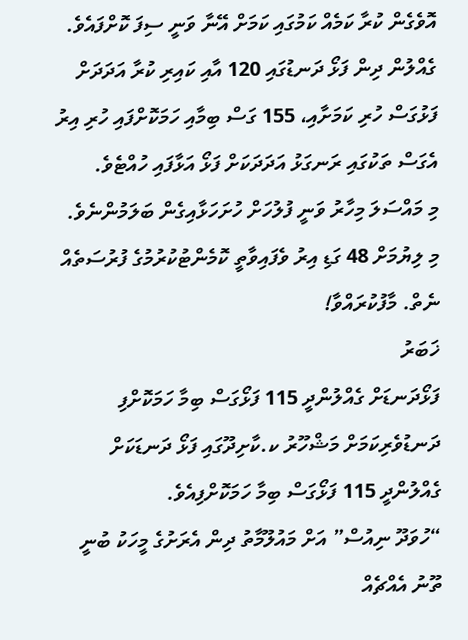އޮވެގެން ކުރާ ކަމެއް ކަމުގައި ކަމަށް އޭނާ ވަނީ ސިފަ ކޮށްފައެވެ.
ގެއްލުން ދިން ފަޅޯ ދަނޑުގައި 120 އާއި ކައިރި ކުރާ އަދަދަށް ފަޅުގަސް ހުރި ކަމަށާއި، 155 ގަސް ބިމާއި ހަމަކޮށްފައި ހުރި އިރު އެގަސް ތަކުގައި ރަނގަޅު އަދަދަކަށް ފަޅޯ އަޅާފައި ހުއްޓެވެ.
މި މައްސަލަ މިހާރު ވަނީ ފުލުހަށް ހުށަހަޅާއިގެން ބަލަމުންނެވެ.
މި ލިޔުމަށް 48 ގަޑި އިރު ވެފައިވާތީ ކޮމެންޓުކުރުމުގެ ފުރުސަތެއް ނެތް. މާފުކުރައްވާ!
ޚަބަރު
ފަޅޯދަނޑަށް ގެއްލުންދީ 115 ފަޅޯގަސް ބިމާ ހަމަކޮށްފި
ދަނޑުވެރިކަމަށް މަޝްހޫރު ކ.ކާށިދޫގައި ފަޅޯ ދަނޑަކަށް ގެއްލުންދީ 115 ފަޅޯގަސް ބިމާ ހަމަކޮށްފިއެވެ.
“ހުވަދޫ ނިއުސް” އަށް މައުލޫމާތު ދިން އެރަށުގެ މީހަކު ބުނީ ތޫނު އެއްޗެއް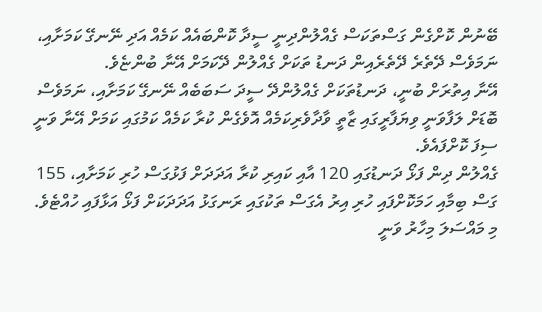ބޭނުން ކޮށްގެން ގަސްތަކަސް ގެއްލުންދިނީ ސީދާ ކޮންބައެއް ކަމެއް އަދި ނޭނގޭ ކަމަށާއި، ނަމަވެސް ދޭތެރެ ދޭތެރެއިން ދަނޑު ތަކަށް ގެއްލުން ދޭކަމަށް އޭނާ ބުންޏެވެ.
އޭނާ އިތުރަށް ބުނީ، ދަނޑުތަކަށް ގެއްލުންދޭ ސީދަ ސަބަބެއް ނޭނގޭ ކަމަށާއި، ނަމަވެސް ބޮޑަށް ލަފާވަނީ ވިޔަފާރީގައި ޒާތީ ވާދާވެރިކަމެއް އޮވެގެން ކުރާ ކަމެއް ކަމުގައި ކަމަށް އޭނާ ވަނީ ސިފަ ކޮށްފައެވެ.
ގެއްލުން ދިން ފަޅޯ ދަނޑުގައި 120 އާއި ކައިރި ކުރާ އަދަދަށް ފަޅުގަސް ހުރި ކަމަށާއި، 155 ގަސް ބިމާއި ހަމަކޮށްފައި ހުރި އިރު އެގަސް ތަކުގައި ރަނގަޅު އަދަދަކަށް ފަޅޯ އަޅާފައި ހުއްޓެވެ.
މި މައްސަލަ މިހާރު ވަނީ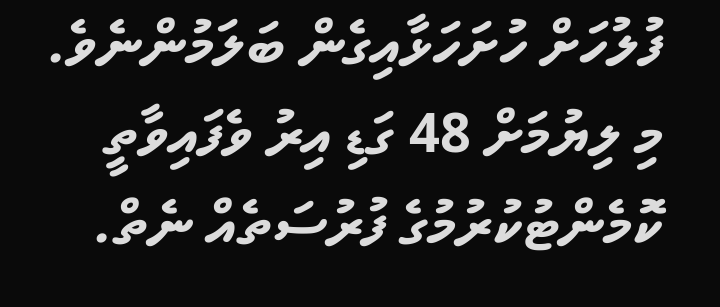ފުލުހަށް ހުށަހަޅާއިގެން ބަލަމުންނެވެ.
މި ލިޔުމަށް 48 ގަޑި އިރު ވެފައިވާތީ ކޮމެންޓުކުރުމުގެ ފުރުސަތެއް ނެތް.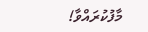މާފުކުރައްވާ!